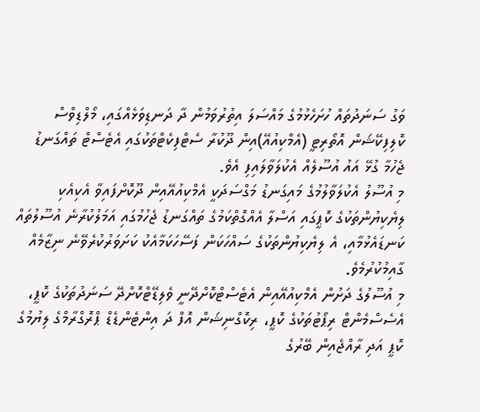ވަގު ސަނަދުތައް ހުށަހެޅުމުގެ މައްސަލަ އިތުރުވަމުން ދާ ދަނޑިވަޅެއްގައި، މޯލްޑިވްސް ކޮލިފިކޭޝަން އޮތޯރިޓީ (އެމްކިއުއޭ)އިން ދޫކުރާ ސެޓްފިކެޓްތަކުގައި އެޓެސްޓް ތައްގަނޑު ޖެހުމާ ގުޅޭ އައު އުސޫލެއް އެކުލަވާލައިފި އެވެ.
މި އުސޫލު އެކުލަވާލުމުގެ މައިގަނޑު މަގްސަދަކީ އެމްކިއުއޭއިން ދޫކޮށްފައިވާ އެކިއެކި ލިޔެކިޔުންތަކުގެ ކޮޕީގައި އަސްލާ އެއްގޮތްކަމުގެ ތައްގަނޑު ޖެހުމުގައި އަމަލުކުރާނެ އުސޫލުތައް ކަނޑައެޅުމާއި، އެ ލިޔެކިޔުންތަކުގެ ސައްހަކަން ފަސޭހަކަމާއެކު ކަށަވަރުކުރެވޭނެ ނިޒާމެއް ގާއިމުކުރުމެވެ.
މި އުސޫލުގެ ދަށުން އެމްކިއުއޭއިން އެޓެސްޓްކޮށްދޭނީ ވެލިޑޭޓްކޮށްދޭ ސަނަދުތަކުގެ ކޮޕީ، އެސެސްމެންޓް ރިޕޯޓުތަކުގެ ކޮޕީ، ރިކޮގްނިޝަން އޮފް ދަ އިންޓެންޑެޑް ޕްރޮގްރާމްގެ ލިޔުމުގެ ކޮޕީ އަދި ރާއްޖެއިން ބޭރުގެ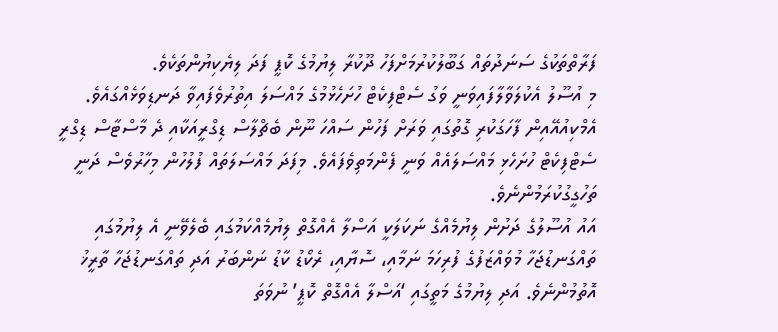ފަރާތްތަކުގެ ސަނަދުތައް ގަބޫލުކުރުމަށްފަހު ދޫކުރާ ލިޔުމުގެ ކޮޕީ ފަދަ ލިޔެކިޔުންތަކެވެ.
މި އުސޫލު އެކުލަވާލާފައިވަނީ ވަގު ސެޓްފިކެޓް ހުށަހެޅުމުގެ މައްސަލަ އިތުރުވެފައިވާ ދަނޑިވަޅެއްގައެވެ. އެމްކިއުއޭއިން ފާހަގަކުރި ގޮތުގައި ވަރަށް ފަހުން ސައްހަ ނޫން ބެޗްލާސް ޑިގްރީއަކާއި ދެ މާސްޓާސް ޑިގްރީ ސެޓްފިކެޓް ހުށަހެޅި މައްސަލައެއް ވަނީ ފެންމަތިވެފައެވެ. މިފަދަ މައްސަލަތައް ފުލުހުން މިހާރުވެސް ދަނީ ތަހުގީގުކުރަމުންނެވެ.
އައު އުސޫލުގެ ދަށުން ލިޔުމެއްގެ ނަކަލަކީ އަސްލާ އެއްގޮތް ލިޔުމެއްކަމުގައި ބެލެވޭނީ އެ ލިޔުމުގައި ތައްގަނޑުޖަހާ މުވައްޒަފުގެ ފުރިހަމަ ނަމާއި، ސޮޔާއި، ރެކޯޑު ކާޑު ނަންބަރު އަދި ތައްގަނޑުޖަހާ ތާރީޚު އޮތުމުންނެވެ. އަދި ލިޔުމުގެ މަތީގައި ‘އަސްލާ އެއްގޮތް ކޮޕީ’ ނުވަތަ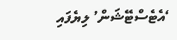‘އެޓެސްޓޭޝަން’ ލިޔެފައި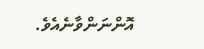އޮންނަންވާނެއެވެ.